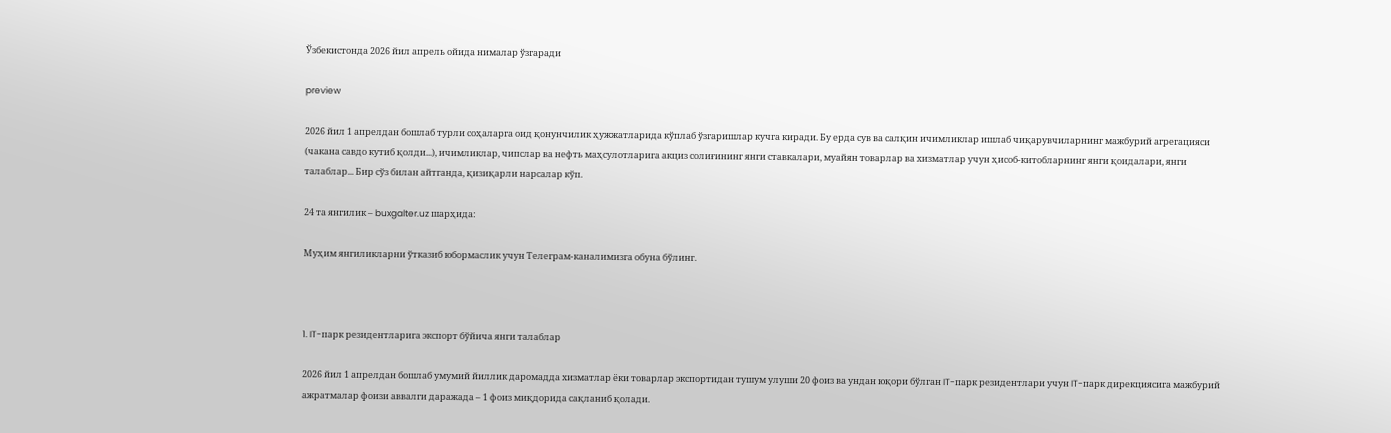Ўзбекистонда 2026 йил апрель ойида нималар ўзгаради

preview

2026 йил 1 апрелдан бошлаб турли соҳаларга оид қонунчилик ҳужжатларида кўплаб ўзгаришлар кучга киради. Бу ерда сув ва салқин ичимликлар ишлаб чиқарувчиларнинг мажбурий агрегацияси (чакана савдо кутиб қолди...), ичимликлар, чипслар ва нефть маҳсулотларига акциз солиғининг янги ставкалари, муайян товарлар ва хизматлар учун ҳисоб-китобларнинг янги қоидалари, янги талаблар... Бир сўз билан айтганда, қизиқарли нарсалар кўп.

24 та янгилик – buxgalter.uz шарҳида:

Муҳим янгиликларни ўтказиб юбормаслик учун Телеграм-каналимизга обуна бўлинг.



1. IT-парк резидентларига экспорт бўйича янги талаблар

2026 йил 1 апрелдан бошлаб умумий йиллик даромадда хизматлар ёки товарлар экспортидан тушум улуши 20 фоиз ва ундан юқори бўлган IT-парк резидентлари учун IT-парк дирекциясига мажбурий ажратмалар фоизи аввалги даражада – 1 фоиз миқдорида сақланиб қолади.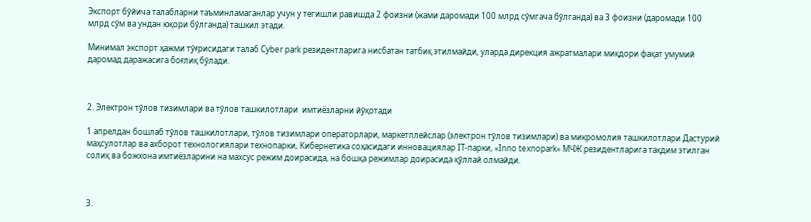Экспорт бўйича талабларни таъминламаганлар учун у тегишли равишда 2 фоизни (жами даромади 100 млрд сўмгача бўлганда) ва 3 фоизни (даромади 100 млрд сўм ва ундан юқори бўлганда) ташкил этади.

Минимал экспорт ҳажми тўғрисидаги талаб Cyber park резидентларига нисбатан татбиқ этилмайди, уларда дирекция ажратмалари миқдори фақат умумий даромад даражасига боғлиқ бўлади.



2. Электрон тўлов тизимлари ва тўлов ташкилотлари  имтиёзларни йўқотади

1 апрелдан бошлаб тўлов ташкилотлари, тўлов тизимлари операторлари, маркетплейслар (электрон тўлов тизимлари) ва микромолия ташкилотлари Дастурий маҳсулотлар ва ахборот технологиялари технопарки, Кибернетика соҳасидаги инновациялар IT-парки, «Inno texnopark» МЧЖ резидентларига тақдим этилган солиқ ва божхона имтиёзларини на махсус режим доирасида, на бошқа режимлар доирасида қўллай олмайди.



3.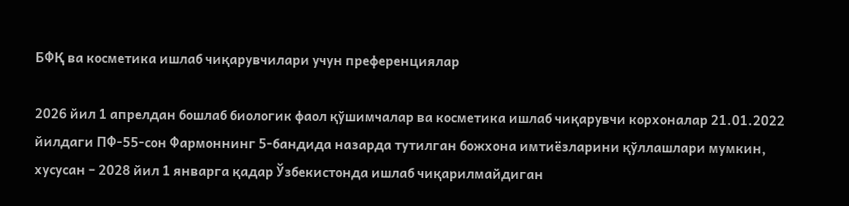БФҚ ва косметика ишлаб чиқарувчилари учун преференциялар

2026 йил 1 апрелдан бошлаб биологик фаол қўшимчалар ва косметика ишлаб чиқарувчи корхоналар 21.01.2022 йилдаги ПФ-55-сон Фармоннинг 5-бандида назарда тутилган божхона имтиёзларини қўллашлари мумкин, хусусан – 2028 йил 1 январга қадар Ўзбекистонда ишлаб чиқарилмайдиган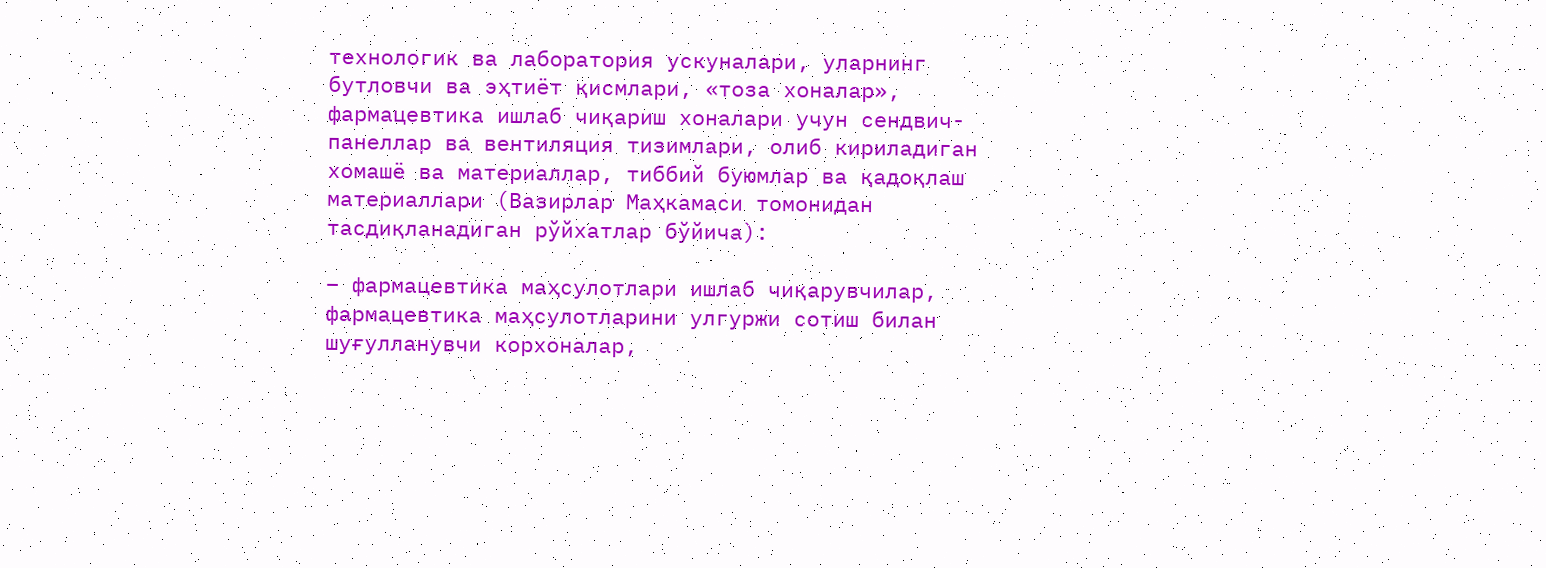технологик ва лаборатория ускуналари, уларнинг бутловчи ва эҳтиёт қисмлари, «тоза хоналар», фармацевтика ишлаб чиқариш хоналари учун сендвич-панеллар ва вентиляция тизимлари, олиб кириладиган хомашё ва материаллар, тиббий буюмлар ва қадоқлаш материаллари (Вазирлар Маҳкамаси томонидан тасдиқланадиган рўйхатлар бўйича):

– фармацевтика маҳсулотлари ишлаб чиқарувчилар, фармацевтика маҳсулотларини улгуржи сотиш билан шуғулланувчи корхоналар,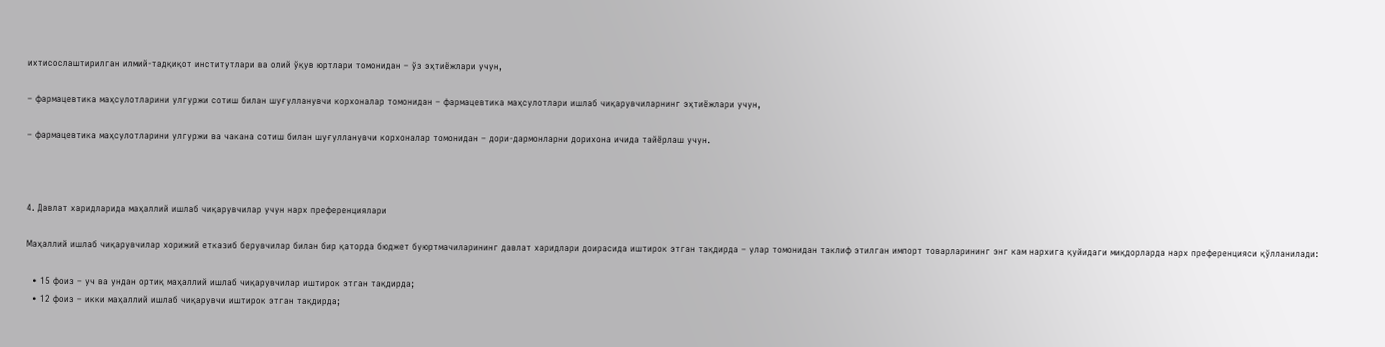ихтисослаштирилган илмий-тадқиқот институтлари ва олий ўқув юртлари томонидан – ўз эҳтиёжлари учун,

– фармацевтика маҳсулотларини улгуржи сотиш билан шуғулланувчи корхоналар томонидан – фармацевтика маҳсулотлари ишлаб чиқарувчиларнинг эҳтиёжлари учун,

– фармацевтика маҳсулотларини улгуржи ва чакана сотиш билан шуғулланувчи корхоналар томонидан – дори-дармонларни дорихона ичида тайёрлаш учун.



4. Давлат харидларида маҳаллий ишлаб чиқарувчилар учун нарх преференциялари

Маҳаллий ишлаб чиқарувчилар хорижий етказиб берувчилар билан бир қаторда бюджет буюртмачиларининг давлат харидлари доирасида иштирок этган тақдирда – улар томонидан таклиф этилган импорт товарларининг энг кам нархига қуйидаги миқдорларда нарх преференцияси қўлланилади:

  • 15 фоиз – уч ва ундан ортиқ маҳаллий ишлаб чиқарувчилар иштирок этган тақдирда;
  • 12 фоиз – икки маҳаллий ишлаб чиқарувчи иштирок этган тақдирда;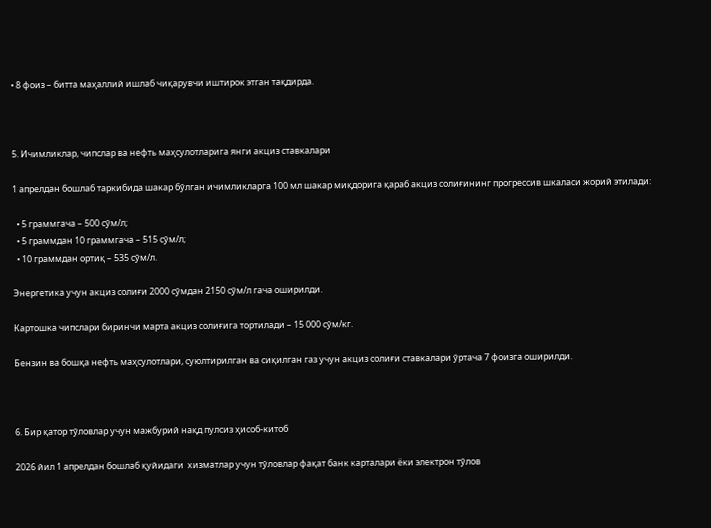• 8 фоиз – битта маҳаллий ишлаб чиқарувчи иштирок этган тақдирда.



5. Ичимликлар, чипслар ва нефть маҳсулотларига янги акциз ставкалари

1 апрелдан бошлаб таркибида шакар бўлган ичимликларга 100 мл шакар миқдорига қараб акциз солиғининг прогрессив шкаласи жорий этилади:

  • 5 граммгача – 500 сўм/л;
  • 5 граммдан 10 граммгача – 515 сўм/л;
  • 10 граммдан ортиқ – 535 сўм/л.

Энергетика учун акциз солиғи 2000 сўмдан 2150 сўм/л гача оширилди.

Картошка чипслари биринчи марта акциз солиғига тортилади – 15 000 сўм/кг.

Бензин ва бошқа нефть маҳсулотлари, суюлтирилган ва сиқилган газ учун акциз солиғи ставкалари ўртача 7 фоизга оширилди.



6. Бир қатор тўловлар учун мажбурий нақд пулсиз ҳисоб-китоб

2026 йил 1 апрелдан бошлаб қуйидаги  хизматлар учун тўловлар фақат банк карталари ёки электрон тўлов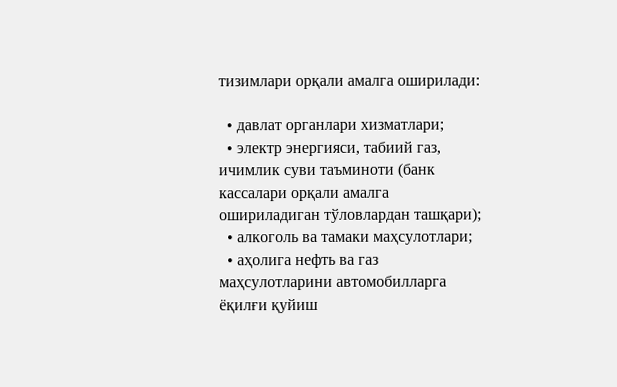тизимлари орқали амалга оширилади:

  • давлат органлари хизматлари;
  • электр энергияси, табиий газ, ичимлик суви таъминоти (банк кассалари орқали амалга ошириладиган тўловлардан ташқари);
  • алкоголь ва тамаки маҳсулотлари;
  • аҳолига нефть ва газ маҳсулотларини автомобилларга ёқилғи қуйиш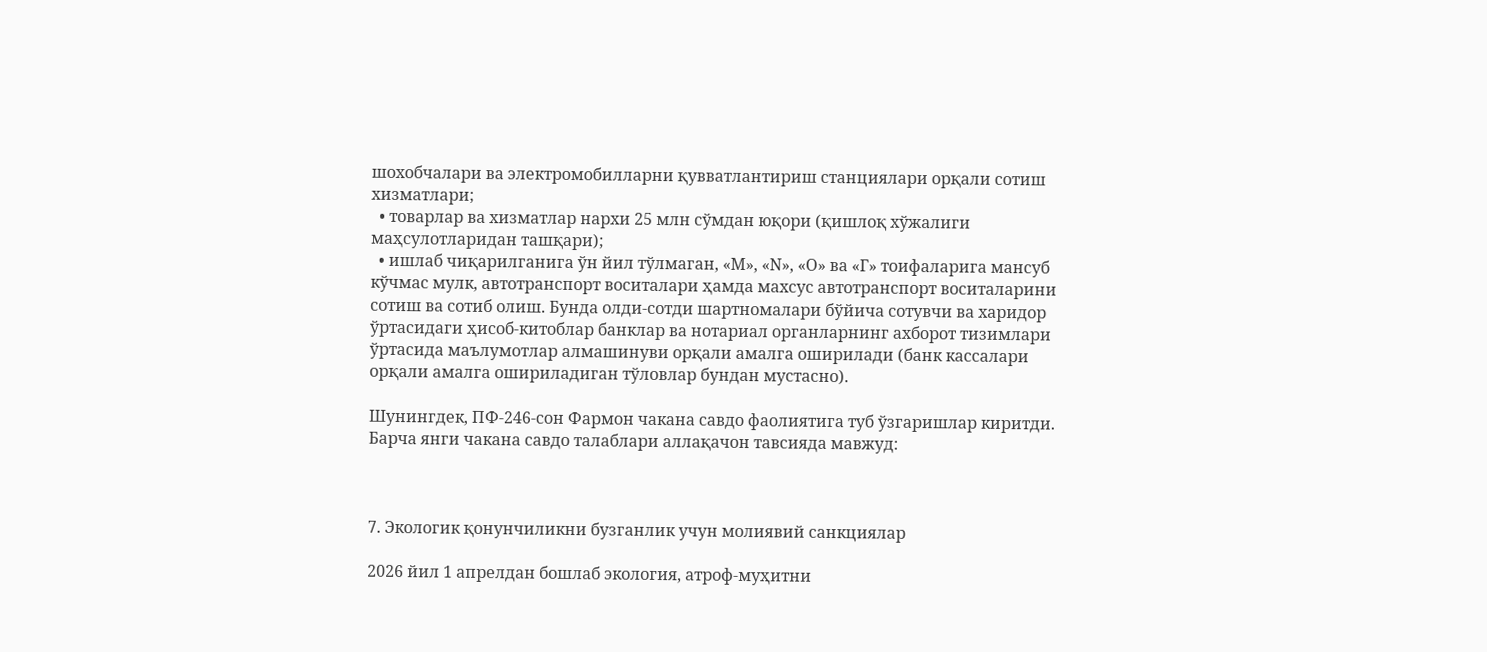шохобчалари ва электромобилларни қувватлантириш станциялари орқали сотиш хизматлари;
  • товарлар ва хизматлар нархи 25 млн сўмдан юқори (қишлоқ хўжалиги маҳсулотларидан ташқари);
  • ишлаб чиқарилганига ўн йил тўлмаган, «M», «N», «O» ва «Г» тоифаларига мансуб кўчмас мулк, автотранспорт воситалари ҳамда махсус автотранспорт воситаларини сотиш ва сотиб олиш. Бунда олди-сотди шартномалари бўйича сотувчи ва харидор ўртасидаги ҳисоб-китоблар банклар ва нотариал органларнинг ахборот тизимлари ўртасида маълумотлар алмашинуви орқали амалга оширилади (банк кассалари орқали амалга ошириладиган тўловлар бундан мустасно).

Шунингдек, ПФ-246-сон Фармон чакана савдо фаолиятига туб ўзгаришлар киритди. Барча янги чакана савдо талаблари аллақачон тавсияда мавжуд:



7. Экологик қонунчиликни бузганлик учун молиявий санкциялар

2026 йил 1 апрелдан бошлаб экология, атроф-муҳитни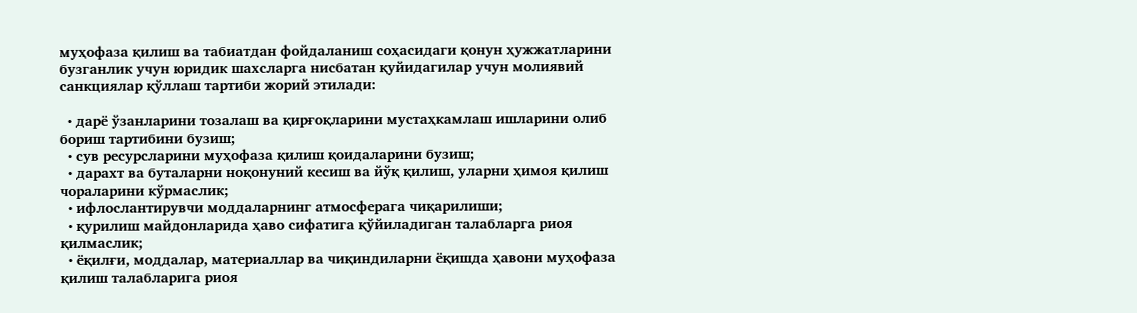муҳофаза қилиш ва табиатдан фойдаланиш соҳасидаги қонун ҳужжатларини бузганлик учун юридик шахсларга нисбатан қуйидагилар учун молиявий санкциялар қўллаш тартиби жорий этилади:

  • дарё ўзанларини тозалаш ва қирғоқларини мустаҳкамлаш ишларини олиб бориш тартибини бузиш;
  • сув ресурсларини муҳофаза қилиш қоидаларини бузиш;
  • дарахт ва буталарни ноқонуний кесиш ва йўқ қилиш, уларни ҳимоя қилиш чораларини кўрмаслик;
  • ифлослантирувчи моддаларнинг атмосферага чиқарилиши;
  • қурилиш майдонларида ҳаво сифатига қўйиладиган талабларга риоя қилмаслик;
  • ёқилғи, моддалар, материаллар ва чиқиндиларни ёқишда ҳавони муҳофаза қилиш талабларига риоя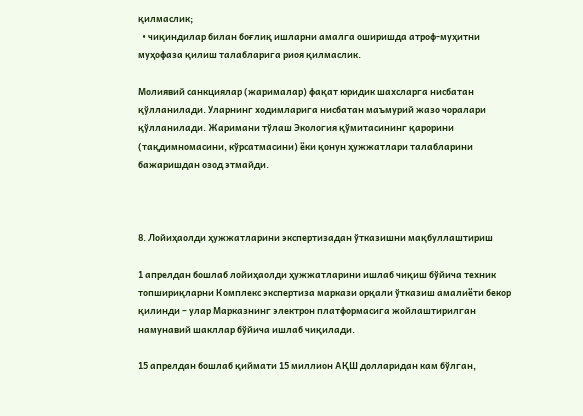қилмаслик;
  • чиқиндилар билан боғлиқ ишларни амалга оширишда атроф-муҳитни муҳофаза қилиш талабларига риоя қилмаслик.

Молиявий санкциялар (жарималар) фақат юридик шахсларга нисбатан қўлланилади. Уларнинг ходимларига нисбатан маъмурий жазо чоралари қўлланилади. Жаримани тўлаш Экология қўмитасининг қарорини (тақдимномасини, кўрсатмасини) ёки қонун ҳужжатлари талабларини бажаришдан озод этмайди.



8. Лойиҳаолди ҳужжатларини экспертизадан ўтказишни мақбуллаштириш

1 апрелдан бошлаб лойиҳаолди ҳужжатларини ишлаб чиқиш бўйича техник топшириқларни Комплекс экспертиза маркази орқали ўтказиш амалиёти бекор қилинди – улар Марказнинг электрон платформасига жойлаштирилган намунавий шакллар бўйича ишлаб чиқилади.

15 апрелдан бошлаб қиймати 15 миллион АҚШ долларидан кам бўлган,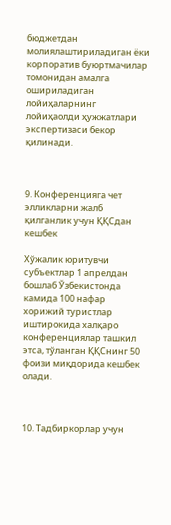бюджетдан молиялаштириладиган ёки корпоратив буюртмачилар томонидан амалга ошириладиган лойиҳаларнинг лойиҳаолди ҳужжатлари экспертизаси бекор қилинади.



9. Конференцияга чет элликларни жалб қилганлик учун ҚҚСдан кешбек

Хўжалик юритувчи субъектлар 1 апрелдан бошлаб Ўзбекистонда камида 100 нафар хорижий туристлар иштирокида халқаро конференциялар ташкил этса, тўланган ҚҚСнинг 50 фоизи миқдорида кешбек олади.



10. Тадбиркорлар учун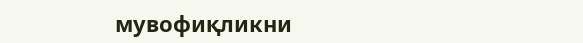мувофиқликни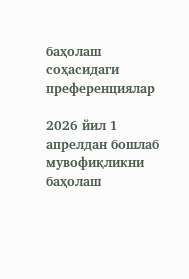баҳолаш соҳасидаги преференциялар

2026 йил 1 апрелдан бошлаб мувофиқликни баҳолаш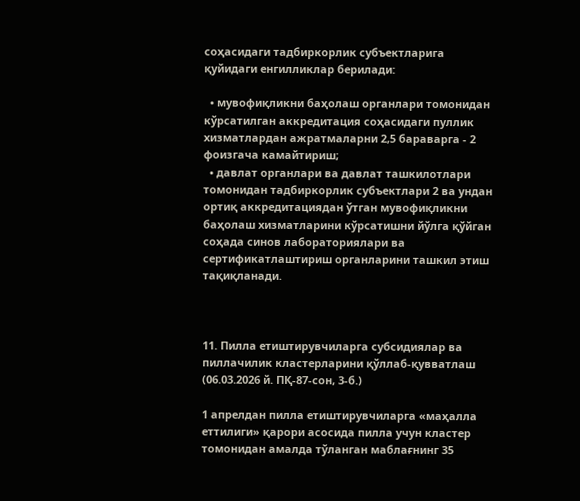соҳасидаги тадбиркорлик субъектларига қуйидаги енгилликлар берилади:

  • мувофиқликни баҳолаш органлари томонидан кўрсатилган аккредитация соҳасидаги пуллик хизматлардан ажратмаларни 2,5 бараварга - 2 фоизгача камайтириш;
  • давлат органлари ва давлат ташкилотлари томонидан тадбиркорлик субъектлари 2 ва ундан ортиқ аккредитациядан ўтган мувофиқликни баҳолаш хизматларини кўрсатишни йўлга қўйган соҳада синов лабораториялари ва сертификатлаштириш органларини ташкил этиш тақиқланади.



11. Пилла етиштирувчиларга субсидиялар ва пиллачилик кластерларини қўллаб-қувватлаш (06.03.2026 й. ПҚ-87-сон, 3-б.)

1 апрелдан пилла етиштирувчиларга «маҳалла еттилиги» қарори асосида пилла учун кластер томонидан амалда тўланган маблағнинг 35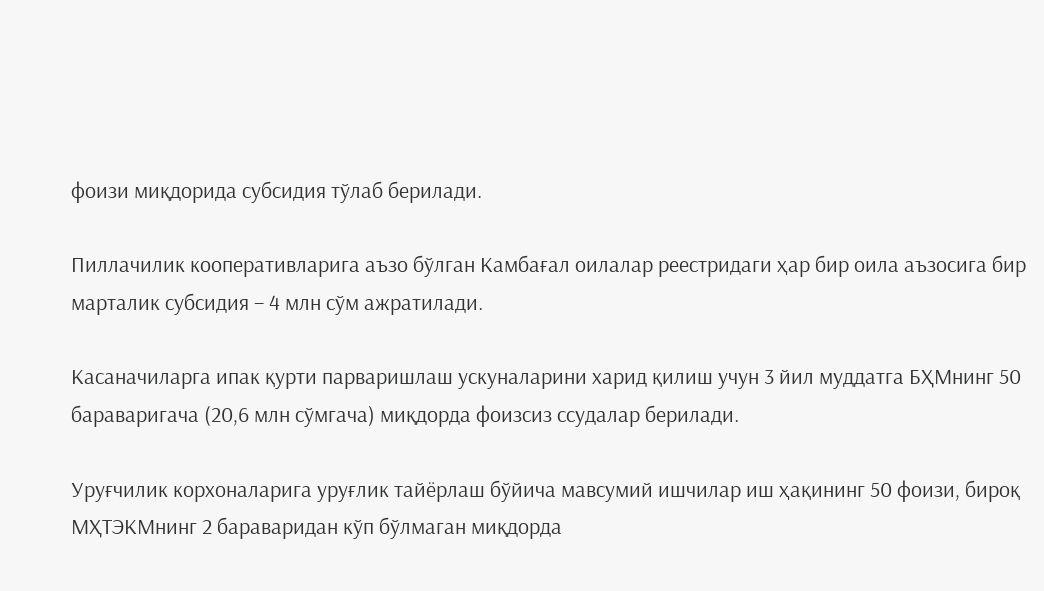фоизи миқдорида субсидия тўлаб берилади.

Пиллачилик кооперативларига аъзо бўлган Камбағал оилалар реестридаги ҳар бир оила аъзосига бир марталик субсидия – 4 млн сўм ажратилади.

Касаначиларга ипак қурти парваришлаш ускуналарини харид қилиш учун 3 йил муддатга БҲМнинг 50 бараваригача (20,6 млн сўмгача) миқдорда фоизсиз ссудалар берилади.

Уруғчилик корхоналарига уруғлик тайёрлаш бўйича мавсумий ишчилар иш ҳақининг 50 фоизи, бироқ МҲТЭКМнинг 2 бараваридан кўп бўлмаган миқдорда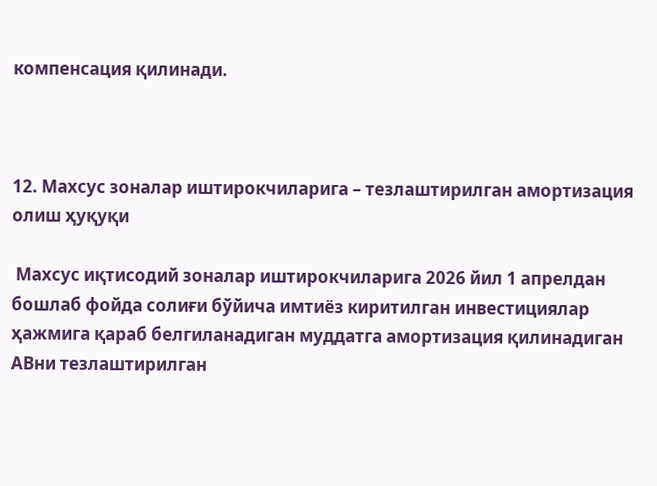компенсация қилинади.



12. Махсус зоналар иштирокчиларига – тезлаштирилган амортизация олиш ҳуқуқи

 Махсус иқтисодий зоналар иштирокчиларига 2026 йил 1 апрелдан бошлаб фойда солиғи бўйича имтиёз киритилган инвестициялар ҳажмига қараб белгиланадиган муддатга амортизация қилинадиган АВни тезлаштирилган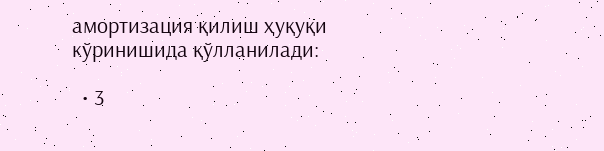амортизация қилиш ҳуқуқи кўринишида қўлланилади:

  • 3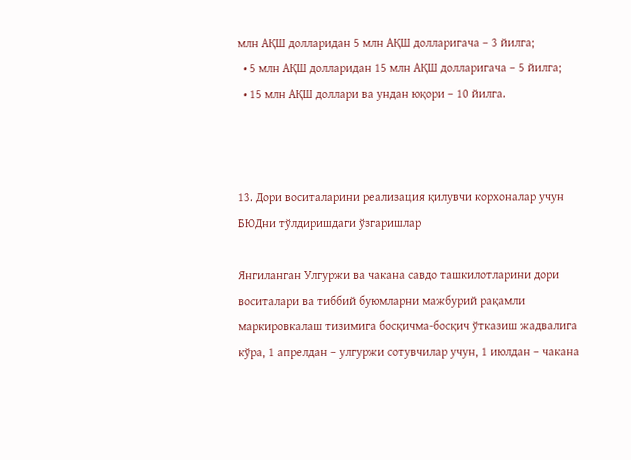млн АҚШ долларидан 5 млн АҚШ долларигача – 3 йилга;
  • 5 млн АҚШ долларидан 15 млн АҚШ долларигача – 5 йилга;
  • 15 млн АҚШ доллари ва ундан юқори – 10 йилга.



13. Дори воситаларини реализация қилувчи корхоналар учун БЮДни тўлдиришдаги ўзгаришлар

Янгиланган Улгуржи ва чакана савдо ташкилотларини дори воситалари ва тиббий буюмларни мажбурий рақамли маркировкалаш тизимига босқичма-босқич ўтказиш жадвалига кўра, 1 апрелдан – улгуржи сотувчилар учун, 1 июлдан – чакана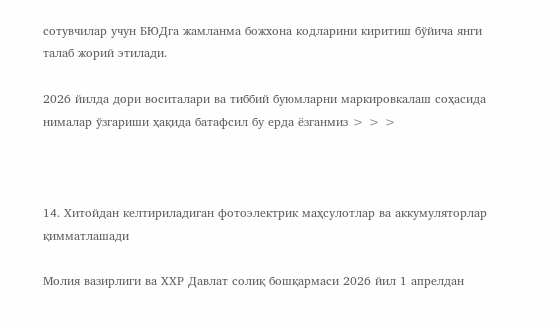сотувчилар учун БЮДга жамланма божхона кодларини киритиш бўйича янги талаб жорий этилади.

2026 йилда дори воситалари ва тиббий буюмларни маркировкалаш соҳасида нималар ўзгариши ҳақида батафсил бу ерда ёзганмиз > > >



14. Хитойдан келтириладиган фотоэлектрик маҳсулотлар ва аккумуляторлар қимматлашади

Молия вазирлиги ва ХХР Давлат солиқ бошқармаси 2026 йил 1 апрелдан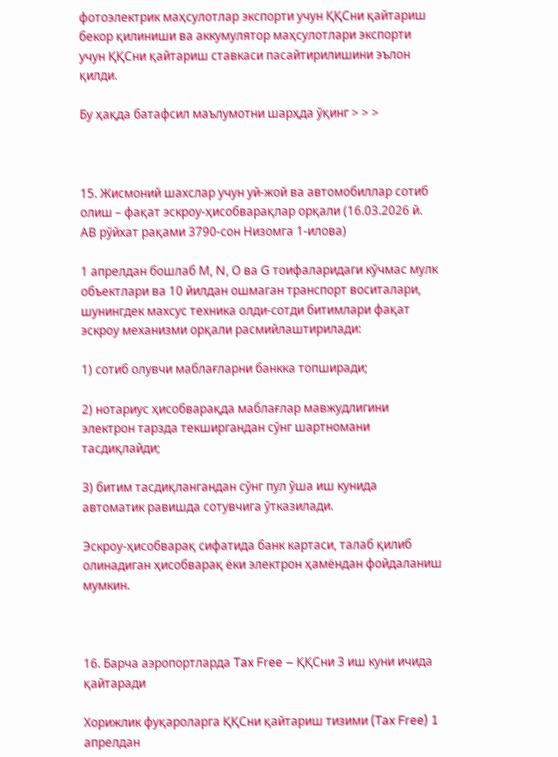фотоэлектрик маҳсулотлар экспорти учун ҚҚСни қайтариш бекор қилиниши ва аккумулятор маҳсулотлари экспорти учун ҚҚСни қайтариш ставкаси пасайтирилишини эълон қилди.

Бу ҳақда батафсил маълумотни шарҳда ўқинг > > >



15. Жисмоний шахслар учун уй-жой ва автомобиллар сотиб олиш – фақат эскроу-ҳисобварақлар орқали (16.03.2026 й. АВ рўйхат рақами 3790-сон Низомга 1-илова)

1 апрелдан бошлаб М, N, О ва G тоифаларидаги кўчмас мулк объектлари ва 10 йилдан ошмаган транспорт воситалари, шунингдек махсус техника олди-сотди битимлари фақат эскроу механизми орқали расмийлаштирилади:

1) сотиб олувчи маблағларни банкка топширади;

2) нотариус ҳисобварақда маблағлар мавжудлигини электрон тарзда текширгандан сўнг шартномани тасдиқлайди;

3) битим тасдиқлангандан сўнг пул ўша иш кунида автоматик равишда сотувчига ўтказилади.

Эскроу-ҳисобварақ сифатида банк картаси, талаб қилиб олинадиган ҳисобварақ ёки электрон ҳамёндан фойдаланиш мумкин.



16. Барча аэропортларда Tax Free – ҚҚСни 3 иш куни ичида қайтаради

Хорижлик фуқароларга ҚҚСни қайтариш тизими (Tax Free) 1 апрелдан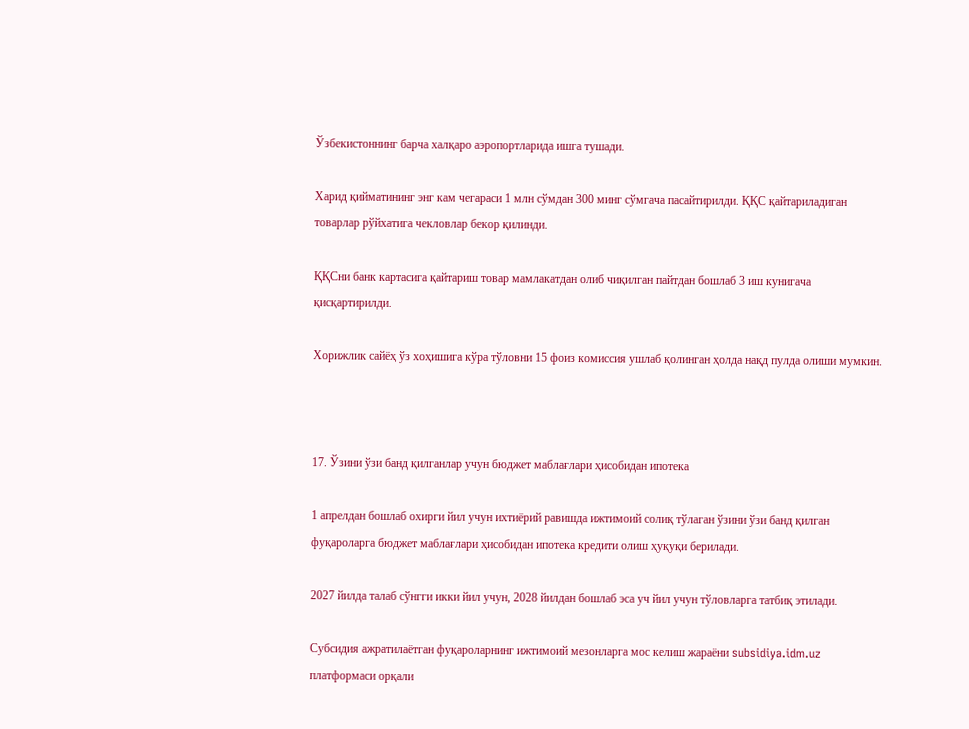Ўзбекистоннинг барча халқаро аэропортларида ишга тушади.

Харид қийматининг энг кам чегараси 1 млн сўмдан 300 минг сўмгача пасайтирилди. ҚҚС қайтариладиган товарлар рўйхатига чекловлар бекор қилинди.

ҚҚСни банк картасига қайтариш товар мамлакатдан олиб чиқилган пайтдан бошлаб 3 иш кунигача қисқартирилди.

Хорижлик сайёҳ ўз хоҳишига кўра тўловни 15 фоиз комиссия ушлаб қолинган ҳолда нақд пулда олиши мумкин.



17. Ўзини ўзи банд қилганлар учун бюджет маблағлари ҳисобидан ипотека

1 апрелдан бошлаб охирги йил учун ихтиёрий равишда ижтимоий солиқ тўлаган ўзини ўзи банд қилган фуқароларга бюджет маблағлари ҳисобидан ипотека кредити олиш ҳуқуқи берилади.

2027 йилда талаб сўнгги икки йил учун, 2028 йилдан бошлаб эса уч йил учун тўловларга татбиқ этилади.

Субсидия ажратилаётган фуқароларнинг ижтимоий мезонларга мос келиш жараёни subsidiya.idm.uz платформаси орқали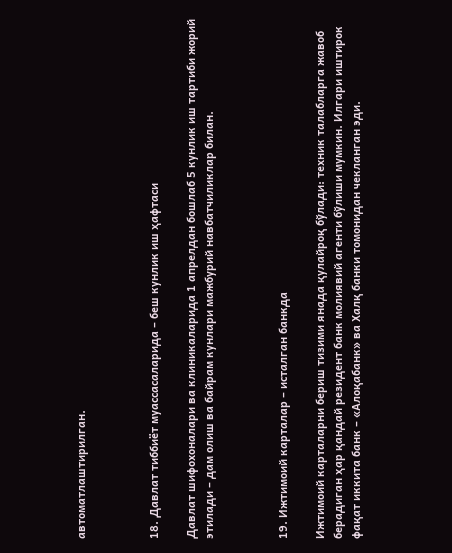автоматлаштирилган.



18. Давлат тиббиёт муассасаларида – беш кунлик иш ҳафтаси

Давлат шифохоналари ва клиникаларида 1 апрелдан бошлаб 5 кунлик иш тартиби жорий этилади – дам олиш ва байрам кунлари мажбурий навбатчиликлар билан.



19. Ижтимоий карталар – исталган банкда

Ижтимоий карталарни бериш тизими янада қулайроқ бўлади: техник талабларга жавоб берадиган ҳар қандай резидент банк молиявий агенти бўлиши мумкин. Илгари иштирок фақат иккита банк – «Алоқабанк» ва Халқ банки томонидан чекланган эди.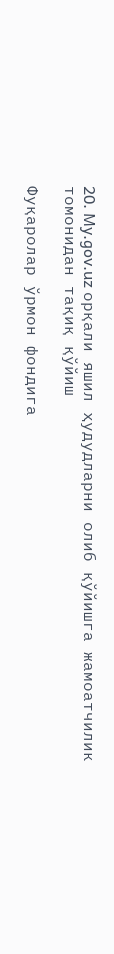20. My.gov.uz орқали яшил ҳудудларни олиб қўйишга жамоатчилик томонидан тақиқ қўйиш

Фуқаролар ўрмон фондига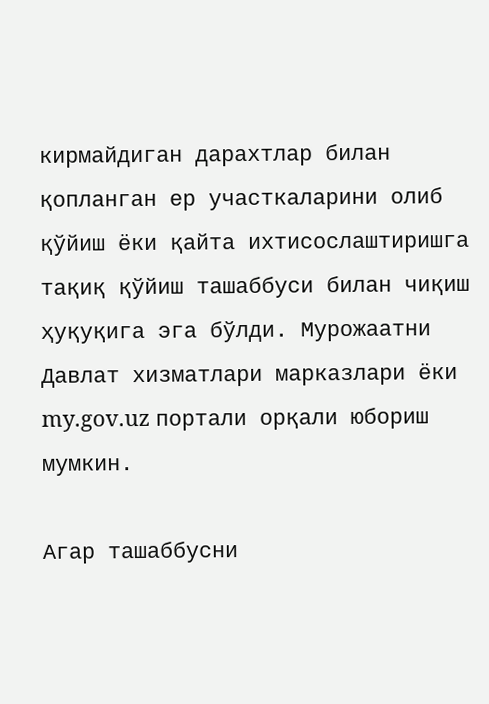кирмайдиган дарахтлар билан қопланган ер участкаларини олиб қўйиш ёки қайта ихтисослаштиришга тақиқ қўйиш ташаббуси билан чиқиш ҳуқуқига эга бўлди. Мурожаатни Давлат хизматлари марказлари ёки my.gov.uz портали орқали юбориш мумкин.

Агар ташаббусни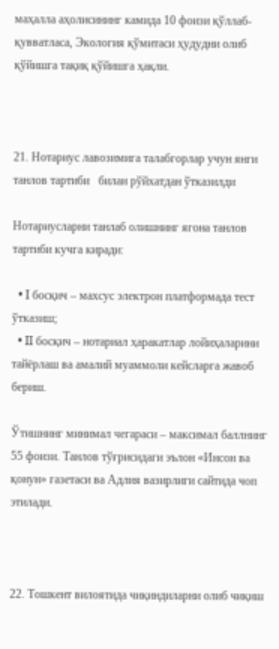маҳалла аҳолисининг камида 10 фоизи қўллаб-қувватласа, Экология қўмитаси ҳудудни олиб қўйишга тақиқ қўйишга ҳақли.



21. Нотариус лавозимига талабгорлар учун янги танлов тартиби   билан рўйхатдан ўтказилди

Нотариусларни танлаб олишнинг ягона танлов тартиби кучга киради:

  • I босқич – махсус электрон платформада тест ўтказиш;
  • II босқич – нотариал ҳаракатлар лойиҳаларини тайёрлаш ва амалий муаммоли кейсларга жавоб бериш.

Ўтишнинг минимал чегараси – максимал баллнинг 55 фоизи. Танлов тўғрисидаги эълон «Инсон ва қонун» газетаси ва Адлия вазирлиги сайтида чоп этилади.



22. Тошкент вилоятида чиқиндиларни олиб чиқиш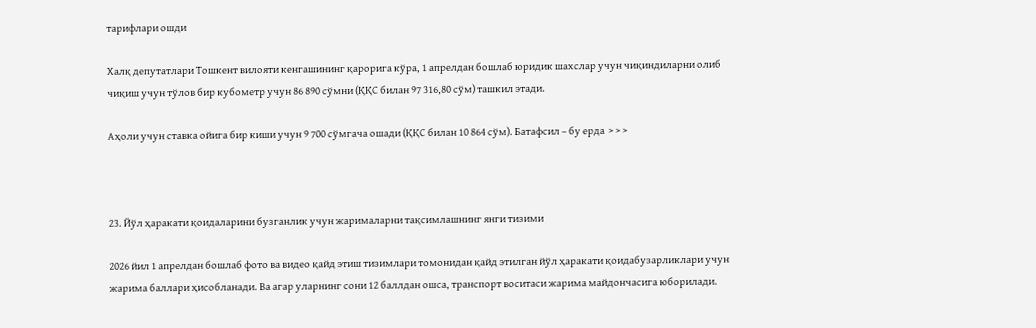тарифлари ошди

Халқ депутатлари Тошкент вилояти кенгашининг қарорига кўра, 1 апрелдан бошлаб юридик шахслар учун чиқиндиларни олиб чиқиш учун тўлов бир кубометр учун 86 890 сўмни (ҚҚС билан 97 316,80 сўм) ташкил этади.

Аҳоли учун ставка ойига бир киши учун 9 700 сўмгача ошади (ҚҚС билан 10 864 сўм). Батафсил – бу ерда  > > >



23. Йўл ҳаракати қоидаларини бузганлик учун жарималарни тақсимлашнинг янги тизими

2026 йил 1 апрелдан бошлаб фото ва видео қайд этиш тизимлари томонидан қайд этилган йўл ҳаракати қоидабузарликлари учун жарима баллари ҳисобланади. Ва агар уларнинг сони 12 баллдан ошса, транспорт воситаси жарима майдончасига юборилади.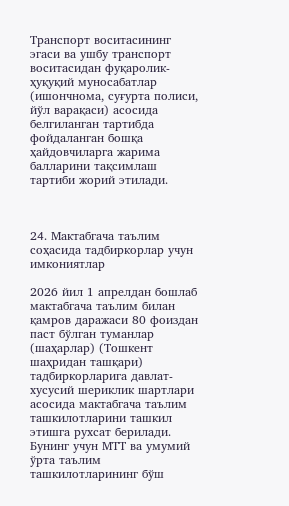Транспорт воситасининг эгаси ва ушбу транспорт воситасидан фуқаролик-ҳуқуқий муносабатлар (ишончнома, суғурта полиси, йўл варақаси) асосида белгиланган тартибда фойдаланган бошқа ҳайдовчиларга жарима балларини тақсимлаш тартиби жорий этилади.



24. Мактабгача таълим соҳасида тадбиркорлар учун имкониятлар

2026 йил 1 апрелдан бошлаб мактабгача таълим билан қамров даражаси 80 фоиздан паст бўлган туманлар (шаҳарлар) (Тошкент шаҳридан ташқари) тадбиркорларига давлат-хусусий шериклик шартлари асосида мактабгача таълим ташкилотларини ташкил этишга рухсат берилади. Бунинг учун МТТ ва умумий ўрта таълим ташкилотларининг бўш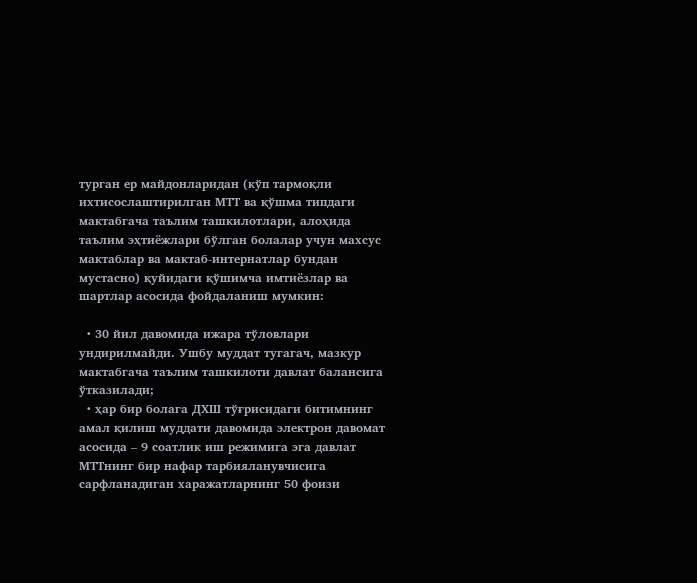турган ер майдонларидан (кўп тармоқли ихтисослаштирилган МТТ ва қўшма типдаги мактабгача таълим ташкилотлари, алоҳида таълим эҳтиёжлари бўлган болалар учун махсус мактаблар ва мактаб-интернатлар бундан мустасно) қуйидаги қўшимча имтиёзлар ва шартлар асосида фойдаланиш мумкин:

  • 30 йил давомида ижара тўловлари ундирилмайди. Ушбу муддат тугагач, мазкур мактабгача таълим ташкилоти давлат балансига ўтказилади;
  • ҳар бир болага ДХШ тўғрисидаги битимнинг амал қилиш муддати давомида электрон давомат асосида – 9 соатлик иш режимига эга давлат МТТнинг бир нафар тарбияланувчисига сарфланадиган харажатларнинг 50 фоизи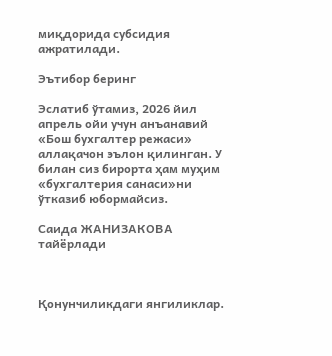миқдорида субсидия ажратилади.

Эътибор беринг

Эслатиб ўтамиз, 2026 йил апрель ойи учун анъанавий «Бош бухгалтер режаси» аллақачон эълон қилинган. У билан сиз бирорта ҳам муҳим «бухгалтерия санаси»ни ўтказиб юбормайсиз.

Саида ЖАНИЗАКОВА тайёрлади



Қонунчиликдаги янгиликлар.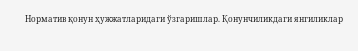Норматив қонун ҳужжатларидаги ўзгаришлар. Қонунчиликдаги янгиликлар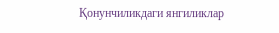Қонунчиликдаги янгиликлар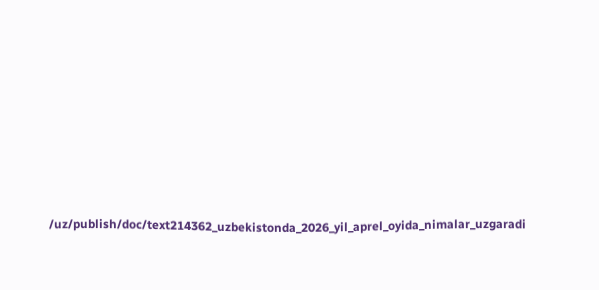/uz/publish/doc/text214362_uzbekistonda_2026_yil_aprel_oyida_nimalar_uzgaradi